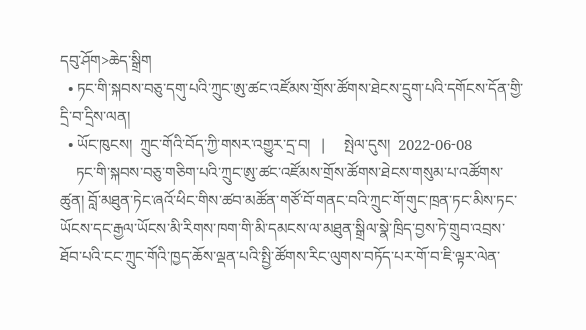དབུ་ཤོག>ཆེད་སྒྲིག
  • ཏང་གི་སྐབས་བཅུ་དགུ་པའི་ཀྲུང་ཨུ་ཚང་འཛོམས་གྲོས་ཚོགས་ཐེངས་དྲུག་པའི་དགོངས་དོན་གྱི་དྲི་བ་དྲིས་ལན།
  • ཡོང་ཁུངས།  ཀྲུང་གོའི་བོད་ཀྱི་གསར་འགྱུར་དྲ་བ།   |     སྤེལ་དུས།  2022-06-08
    ཏང་གི་སྐབས་བཅུ་གཅིག་པའི་ཀྲུང་ཨུ་ཚང་འཛོམས་གྲོས་ཚོགས་ཐེངས་གསུམ་པ་འཚོགས་ཚུན། བློ་མཐུན་ཏེང་ཞའོ་ཕིང་གིས་ཚབ་མཚོན་གཙོ་བོ་གནང་བའི་ཀྲུང་གོ་གུང་ཁྲན་ཏང་མིས་ཏང་ཡོངས་དང་རྒྱལ་ཡོངས་མི་རིགས་ཁག་གི་མི་དམངས་ལ་མཐུན་སྒྲིལ་སྣེ་ཁྲིད་བྱས་ཏེ་གྲུབ་འབྲས་ཐོབ་པའི་ངང་ཀྲུང་གོའི་ཁྱད་ཆོས་ལྡན་པའི་སྤྱི་ཚོགས་རིང་ལུགས་བཏོད་པར་གོ་བ་ཇི་ལྟར་ལེན་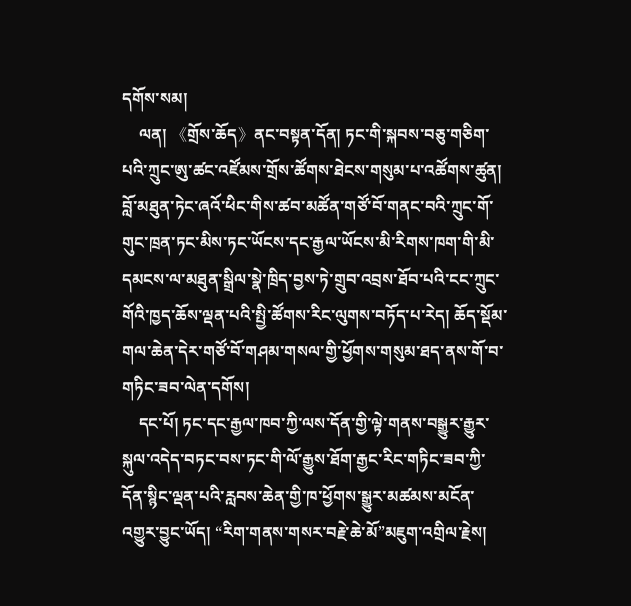དགོས་སམ།
    ལན། 《གྲོས་ཆོད》ནང་བསྟན་དོན། ཏང་གི་སྐབས་བཅུ་གཅིག་པའི་ཀྲུང་ཨུ་ཚང་འཛོམས་གྲོས་ཚོགས་ཐེངས་གསུམ་པ་འཚོགས་ཚུན། བློ་མཐུན་ཏེང་ཞའོ་ཕིང་གིས་ཚབ་མཚོན་གཙོ་བོ་གནང་བའི་ཀྲུང་གོ་གུང་ཁྲན་ཏང་མིས་ཏང་ཡོངས་དང་རྒྱལ་ཡོངས་མི་རིགས་ཁག་གི་མི་དམངས་ལ་མཐུན་སྒྲིལ་སྣེ་ཁྲིད་བྱས་ཏེ་གྲུབ་འབྲས་ཐོབ་པའི་ངང་ཀྲུང་གོའི་ཁྱད་ཆོས་ལྡན་པའི་སྤྱི་ཚོགས་རིང་ལུགས་བཏོད་པ་རེད། ཆོད་སྡོམ་གལ་ཆེན་དེར་གཙོ་བོ་གཤམ་གསལ་གྱི་ཕྱོགས་གསུམ་ཐད་ནས་གོ་བ་གཏིང་ཟབ་ལེན་དགོས།
    དང་པོ། ཏང་དང་རྒྱལ་ཁབ་ཀྱི་ལས་དོན་གྱི་ལྟེ་གནས་བསྒྱུར་རྒྱུར་སྐུལ་འདེད་བཏང་བས་ཏང་གི་ལོ་རྒྱུས་ཐོག་རྒྱང་རིང་གཏིང་ཟབ་ཀྱི་དོན་སྙིང་ལྡན་པའི་རླབས་ཆེན་གྱི་ཁ་ཕྱོགས་སྒྱུར་མཚམས་མངོན་འགྱུར་བྱུང་ཡོད། “རིག་གནས་གསར་བརྗེ་ཆེ་མོ”མཇུག་འགྲིལ་རྗེས།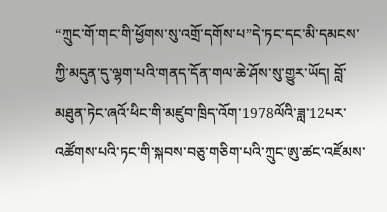“ཀྲུང་གོ་གང་གི་ཕྱོགས་སུ་འགྲོ་དགོས་པ”དེ་ཏང་དང་མི་དམངས་ཀྱི་མདུན་དུ་ལྷག་པའི་གནད་དོན་གལ་ཆེ་ཤོས་སུ་གྱུར་ཡོད། བློ་མཐུན་ཏེང་ཞའོ་ཕིང་གི་མཛུབ་ཁྲིད་འོག་1978ལོའི་ཟླ་12པར་འཚོགས་པའི་ཏང་གི་སྐབས་བཅུ་གཅིག་པའི་ཀྲུང་ཨུ་ཚང་འཛོམས་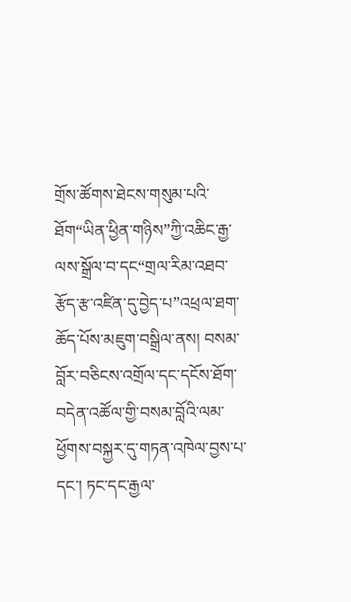གྲོས་ཚོགས་ཐེངས་གསུམ་པའི་ཐོག“ཡིན་ཕྱིན་གཉིས”ཀྱི་འཆིང་རྒྱ་ལས་སྒྲོལ་བ་དང“གྲལ་རིམ་འཐབ་རྩོད་རྩ་འཛིན་དུ་བྱེད་པ”འཕྲལ་ཐག་ཆོད་པོས་མཇུག་བསྒྲིལ་ནས། བསམ་བློར་བཅིངས་འགྲོལ་དང་དངོས་ཐོག་བདེན་འཚོལ་གྱི་བསམ་བློའི་ལམ་ཕྱོགས་བསྐྱར་དུ་གཏན་འཁེལ་བྱས་པ་དང་། ཏང་དང་རྒྱལ་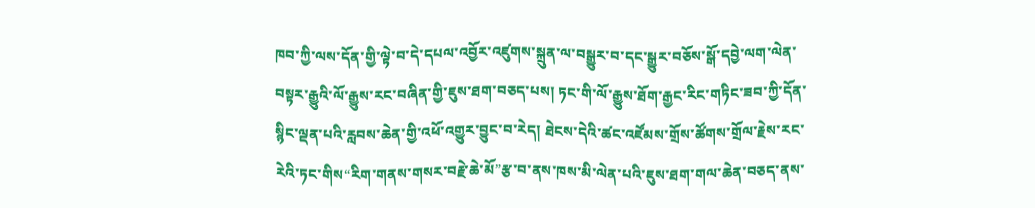ཁབ་ཀྱི་ལས་དོན་གྱི་ལྟེ་བ་དེ་དཔལ་འབྱོར་འཛུགས་སྐྲུན་ལ་བསྒྱུར་བ་དང་སྒྱུར་བཅོས་སྒོ་དབྱེ་ལག་ལེན་བསྟར་རྒྱུའི་ལོ་རྒྱུས་རང་བཞིན་གྱི་ཇུས་ཐག་བཅད་པས། ཏང་གི་ལོ་རྒྱུས་ཐོག་རྒྱང་རིང་གཏིང་ཟབ་ཀྱི་དོན་སྙིང་ལྡན་པའི་རླབས་ཆེན་གྱི་འཕོ་འགྱུར་བྱུང་བ་རེད། ཐེངས་དེའི་ཚང་འཛོམས་གྲོས་ཚོགས་གྲོལ་རྗེས་རང་རེའི་ཏང་གིས“རིག་གནས་གསར་བརྗེ་ཆེ་མོ”རྩ་བ་ནས་ཁས་མི་ལེན་པའི་ཇུས་ཐག་གལ་ཆེན་བཅད་ནས་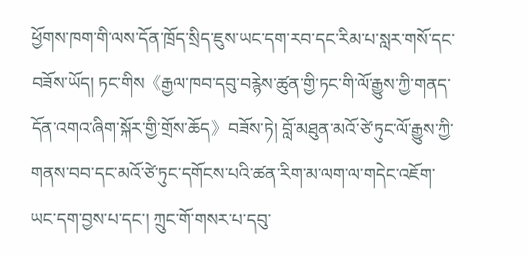ཕྱོགས་ཁག་གི་ལས་དོན་ཁྲོད་སྲིད་ཇུས་ཡང་དག་རབ་དང་རིམ་པ་སླར་གསོ་དང་བཟོས་ཡོད། ཏང་གིས《རྒྱལ་ཁབ་དབུ་བརྙེས་ཚུན་གྱི་ཏང་གི་ལོ་རྒྱུས་ཀྱི་གནད་དོན་འགའ་ཞིག་སྐོར་གྱི་གྲོས་ཆོད》བཟོས་ཏེ། བློ་མཐུན་མའོ་ཙེ་ཏུང་ལོ་རྒྱུས་ཀྱི་གནས་བབ་དང་མའོ་ཙེ་ཏུང་དགོངས་པའི་ཚན་རིག་མ་ལག་ལ་གདེང་འཇོག་ཡང་དག་བྱས་པ་དང་། ཀྲུང་གོ་གསར་པ་དབུ་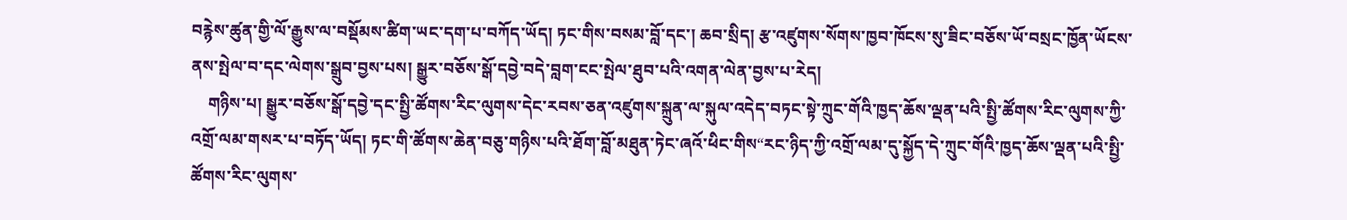བརྙེས་ཚུན་གྱི་ལོ་རྒྱུས་ལ་བསྡོམས་ཚིག་ཡང་དག་པ་བཀོད་ཡོད། ཏང་གིས་བསམ་བློ་དང་། ཆབ་སྲིད། རྩ་འཛུགས་སོགས་ཁྱབ་ཁོངས་སུ་ཟིང་བཅོས་ཡོ་བསྲང་ཁྱོན་ཡོངས་ནས་སྤེལ་བ་དང་ལེགས་སྒྲུབ་བྱས་པས། སྒྱུར་བཅོས་སྒོ་དབྱེ་བདེ་བླག་ངང་སྤེལ་ཐུབ་པའི་འགན་ལེན་བྱས་པ་རེད།
    གཉིས་པ། སྒྱུར་བཅོས་སྒོ་དབྱེ་དང་སྤྱི་ཚོགས་རིང་ལུགས་དེང་རབས་ཅན་འཛུགས་སྐྲུན་ལ་སྐུལ་འདེད་བཏང་སྟེ་ཀྲུང་གོའི་ཁྱད་ཆོས་ལྡན་པའི་སྤྱི་ཚོགས་རིང་ལུགས་ཀྱི་འགྲོ་ལམ་གསར་པ་བཏོད་ཡོད། ཏང་གི་ཚོགས་ཆེན་བཅུ་གཉིས་པའི་ཐོག་བློ་མཐུན་ཏེང་ཞའོ་ཕིང་གིས“རང་ཉིད་ཀྱི་འགྲོ་ལམ་དུ་སྐྱོད་དེ་ཀྲུང་གོའི་ཁྱད་ཆོས་ལྡན་པའི་སྤྱི་ཚོགས་རིང་ལུགས་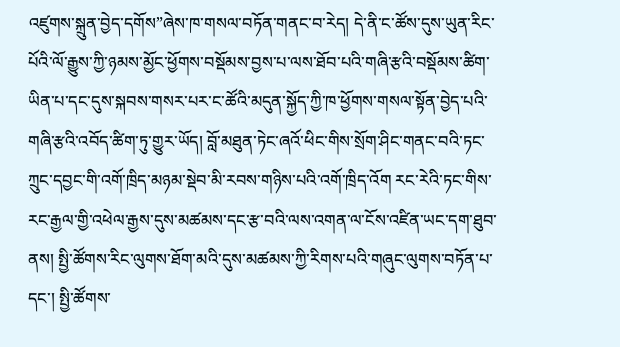འཛུགས་སྐྲུན་བྱེད་དགོས”ཞེས་ཁ་གསལ་བཏོན་གནང་བ་རེད། དེ་ནི་ང་ཚོས་དུས་ཡུན་རིང་པོའི་ལོ་རྒྱུས་ཀྱི་ཉམས་མྱོང་ཕྱོགས་བསྡོམས་བྱས་པ་ལས་ཐོབ་པའི་གཞི་རྩའི་བསྡོམས་ཚིག་ཡིན་པ་དང་དུས་སྐབས་གསར་པར་ང་ཚོའི་མདུན་སྐྱོད་ཀྱི་ཁ་ཕྱོགས་གསལ་སྟོན་བྱེད་པའི་གཞི་རྩའི་འབོད་ཚིག་ཏུ་གྱུར་ཡོད། བློ་མཐུན་ཏེང་ཞའོ་ཕིང་གིས་སྲོག་ཤིང་གནང་བའི་ཏང་ཀྲུང་དབྱང་གི་འགོ་ཁྲིད་མཉམ་སྡེབ་མི་རབས་གཉིས་པའི་འགོ་ཁྲིད་འོག རང་རེའི་ཏང་གིས་རང་རྒྱལ་གྱི་འཕེལ་རྒྱས་དུས་མཚམས་དང་རྩ་བའི་ལས་འགན་ལ་ངོས་འཛིན་ཡང་དག་ཐུབ་ནས། སྤྱི་ཚོགས་རིང་ལུགས་ཐོག་མའི་དུས་མཚམས་ཀྱི་རིགས་པའི་གཞུང་ལུགས་བཏོན་པ་དང་། སྤྱི་ཚོགས་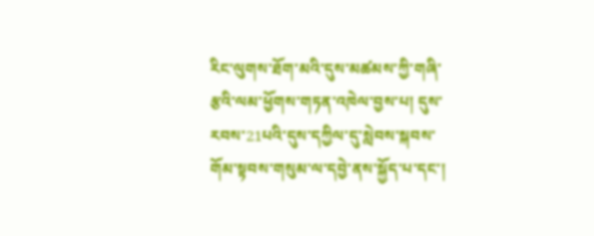རིང་ལུགས་ཐོག་མའི་དུས་མཚམས་ཀྱི་གཞི་རྩའི་ལམ་ཕྱོགས་གཏན་འཁེལ་བྱས་པ། དུས་རབས་21པའི་དུས་དཀྱིལ་དུ་སླེབས་སྐབས་གོམ་སྟབས་གསུམ་ལ་དབྱེ་ནས་སྐྱོད་པ་དང་།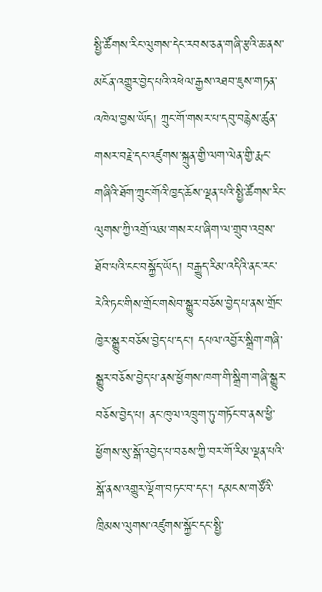སྤྱི་ཚོགས་རིང་ལུགས་དེང་རབས་ཅན་གཞི་རྩའི་ཆ་ནས་མངོན་འགྱུར་བྱེད་པའི་འཕེལ་རྒྱས་འཐབ་ཇུས་གཏན་འཁེལ་བྱས་ཡོད། ཀྲུང་གོ་གསར་པ་དབུ་བརྙེས་ཚུན་གསར་བརྗེ་དང་འཛུགས་སྐྲུན་གྱི་ལག་ལེན་གྱི་རྨང་གཞིའི་ཐོག་ཀྲུང་གོའི་ཁྱད་ཆོས་ལྡན་པའི་སྤྱི་ཚོགས་རིང་ལུགས་ཀྱི་འགྲོ་ལམ་གསར་པ་ཞིག་ལ་གྲུབ་འབྲས་ཐོབ་པའི་ངང་བསྐྱོད་ཡོད། བརྒྱུད་རིམ་འདིའི་ནང་རང་རེའི་ཏང་གིས་གྲོང་གསེབ་སྒྱུར་བཅོས་བྱེད་པ་ནས་གྲོང་ཁྱེར་སྒྱུར་བཅོས་བྱེད་པ་དང་། དཔལ་འབྱོར་སྒྲིག་གཞི་སྒྱུར་བཅོས་བྱེད་པ་ནས་ཕྱོགས་ཁག་གི་སྒྲིག་གཞི་སྒྱུར་བཅོས་བྱེད་པ། ནང་ཁུལ་འཁྲུག་ཏུ་གཏོང་བ་ནས་ཕྱི་ཕྱོགས་སུ་སྒོ་འབྱེད་པ་བཅས་ཀྱི་བར་གོ་རིམ་ལྡན་པའི་སྒོ་ནས་འགྱུར་ལྡོག་བཏང་བ་དང་། དམངས་གཙོའི་ཁྲིམས་ལུགས་འཛུགས་སྐྱོང་དང་སྤྱི་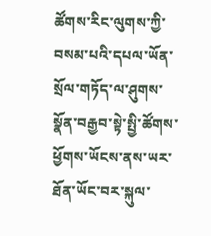ཚོགས་རིང་ལུགས་ཀྱི་བསམ་པའི་དཔལ་ཡོན་སྲོལ་གཏོད་ལ་ཤུགས་སྣོན་བརྒྱབ་སྟེ་སྤྱི་ཚོགས་ཕྱོགས་ཡོངས་ནས་ཡར་ཐོན་ཡོང་བར་སྐུལ་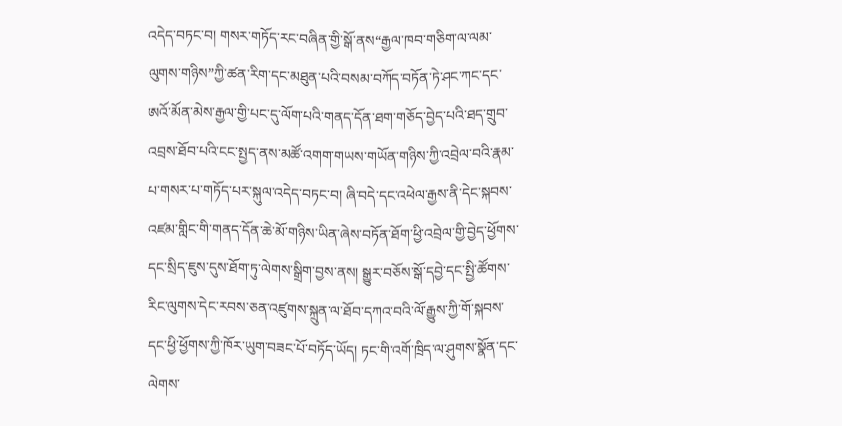འདེད་བཏང་བ། གསར་གཏོད་རང་བཞིན་གྱི་སྒོ་ནས“རྒྱལ་ཁབ་གཅིག་ལ་ལམ་ལུགས་གཉིས”ཀྱི་ཚན་རིག་དང་མཐུན་པའི་བསམ་བཀོད་བཏོན་ཏེ་ཤང་ཀང་དང་ཨའོ་མོན་མེས་རྒྱལ་གྱི་པང་དུ་ལོག་པའི་གནད་དོན་ཐག་གཅོད་བྱེད་པའི་ཐད་གྲུབ་འབྲས་ཐོབ་པའི་ངང་སྤྱད་ནས་མཚོ་འགག་གཡས་གཡོན་གཉིས་ཀྱི་འབྲེལ་བའི་རྣམ་པ་གསར་པ་གཏོད་པར་སྐུལ་འདེད་བཏང་བ། ཞི་བདེ་དང་འཕེལ་རྒྱས་ནི་དེང་སྐབས་འཛམ་གླིང་གི་གནད་དོན་ཆེ་མོ་གཉིས་ཡིན་ཞེས་བཏོན་ཐོག་ཕྱི་འབྲེལ་གྱི་བྱེད་ཕྱོགས་དང་སྲིད་ཇུས་དུས་ཐོག་ཏུ་ལེགས་སྒྲིག་བྱས་ནས། སྒྱུར་བཅོས་སྒོ་དབྱེ་དང་སྤྱི་ཚོགས་རིང་ལུགས་དེང་རབས་ཅན་འཛུགས་སྐྲུན་ལ་ཐོབ་དཀའ་བའི་ལོ་རྒྱུས་ཀྱི་གོ་སྐབས་དང་ཕྱི་ཕྱོགས་ཀྱི་ཁོར་ཡུག་བཟང་པོ་བཏོད་ཡོད། ཏང་གི་འགོ་ཁྲིད་ལ་ཤུགས་སྣོན་དང་ལེགས་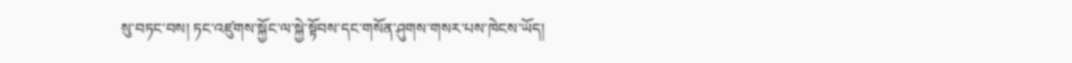སུ་བཏང་བས། ཏང་འཛུགས་སྐྱོང་ལ་སྐྱེ་སྟོབས་དང་གསོན་ཤུགས་གསར་པས་ཁེངས་ཡོད།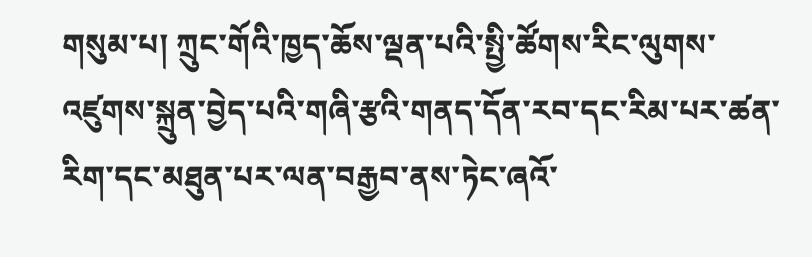གསུམ་པ། ཀྲུང་གོའི་ཁྱད་ཆོས་ལྡན་པའི་སྤྱི་ཚོགས་རིང་ལུགས་འཛུགས་སྐྲུན་བྱེད་པའི་གཞི་རྩའི་གནད་དོན་རབ་དང་རིམ་པར་ཚན་རིག་དང་མཐུན་པར་ལན་བརྒྱབ་ནས་ཏེང་ཞའོ་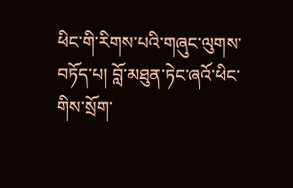ཕིང་གི་རིགས་པའི་གཞུང་ལུགས་བཏོད་པ། བློ་མཐུན་ཏེང་ཞའོ་ཕིང་གིས་སྲོག་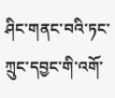ཤིང་གནང་བའི་ཏང་ཀྲུང་དབྱང་གི་འགོ་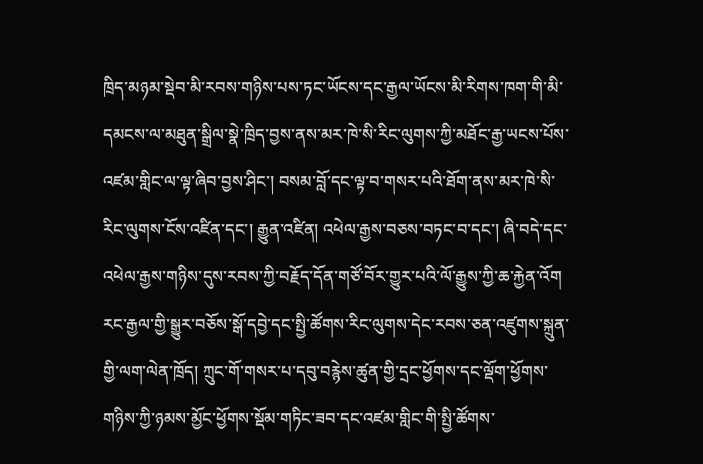ཁྲིད་མཉམ་སྡེབ་མི་རབས་གཉིས་པས་ཏང་ཡོངས་དང་རྒྱལ་ཡོངས་མི་རིགས་ཁག་གི་མི་དམངས་ལ་མཐུན་སྒྲིལ་སྣེ་ཁྲིད་བྱས་ནས་མར་ཁེ་སི་རིང་ལུགས་ཀྱི་མཐོང་རྒྱ་ཡངས་པོས་འཛམ་གླིང་ལ་ལྟ་ཞིབ་བྱས་ཤིང་། བསམ་བློ་དང་ལྟ་བ་གསར་པའི་ཐོག་ནས་མར་ཁེ་སི་རིང་ལུགས་ངོས་འཛིན་དང་། རྒྱུན་འཛིན། འཕེལ་རྒྱས་བཅས་བཏང་བ་དང་། ཞི་བདེ་དང་འཕེལ་རྒྱས་གཉིས་དུས་རབས་ཀྱི་བརྗོད་དོན་གཙོ་བོར་གྱུར་པའི་ལོ་རྒྱུས་ཀྱི་ཆ་རྐྱེན་འོག རང་རྒྱལ་གྱི་སྒྱུར་བཅོས་སྒོ་དབྱེ་དང་སྤྱི་ཚོགས་རིང་ལུགས་དེང་རབས་ཅན་འཛུགས་སྐྲུན་གྱི་ལག་ལེན་ཁྲོད། ཀྲུང་གོ་གསར་པ་དབུ་བརྙེས་ཚུན་གྱི་དྲང་ཕྱོགས་དང་ལྡོག་ཕྱོགས་གཉིས་ཀྱི་ཉམས་མྱོང་ཕྱོགས་སྡོམ་གཏིང་ཟབ་དང་འཛམ་གླིང་གི་སྤྱི་ཚོགས་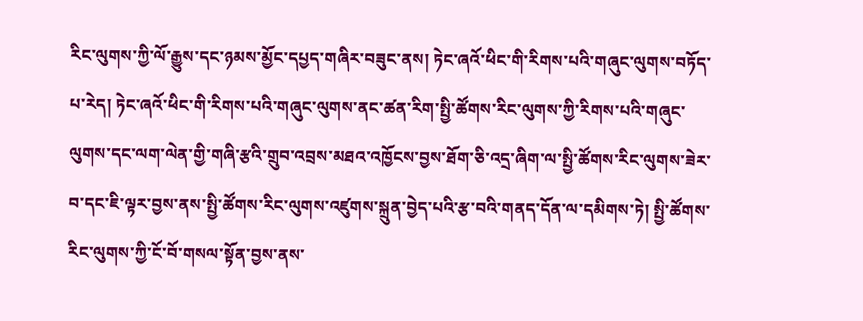རིང་ལུགས་ཀྱི་ལོ་རྒྱུས་དང་ཉམས་མྱོང་དཔྱད་གཞིར་བཟུང་ནས། ཏེང་ཞའོ་ཕིང་གི་རིགས་པའི་གཞུང་ལུགས་བཏོད་པ་རེད། ཏེང་ཞའོ་ཕིང་གི་རིགས་པའི་གཞུང་ལུགས་ནང་ཚན་རིག་སྤྱི་ཚོགས་རིང་ལུགས་ཀྱི་རིགས་པའི་གཞུང་ལུགས་དང་ལག་ལེན་གྱི་གཞི་རྩའི་གྲུབ་འབྲས་མཐའ་འཁྱོངས་བྱས་ཐོག་ཅི་འདྲ་ཞིག་ལ་སྤྱི་ཚོགས་རིང་ལུགས་ཟེར་བ་དང་ཇི་ལྟར་བྱས་ནས་སྤྱི་ཚོགས་རིང་ལུགས་འཛུགས་སྐྲུན་བྱེད་པའི་རྩ་བའི་གནད་དོན་ལ་དམིགས་ཏེ། སྤྱི་ཚོགས་རིང་ལུགས་ཀྱི་ངོ་བོ་གསལ་སྟོན་བྱས་ནས་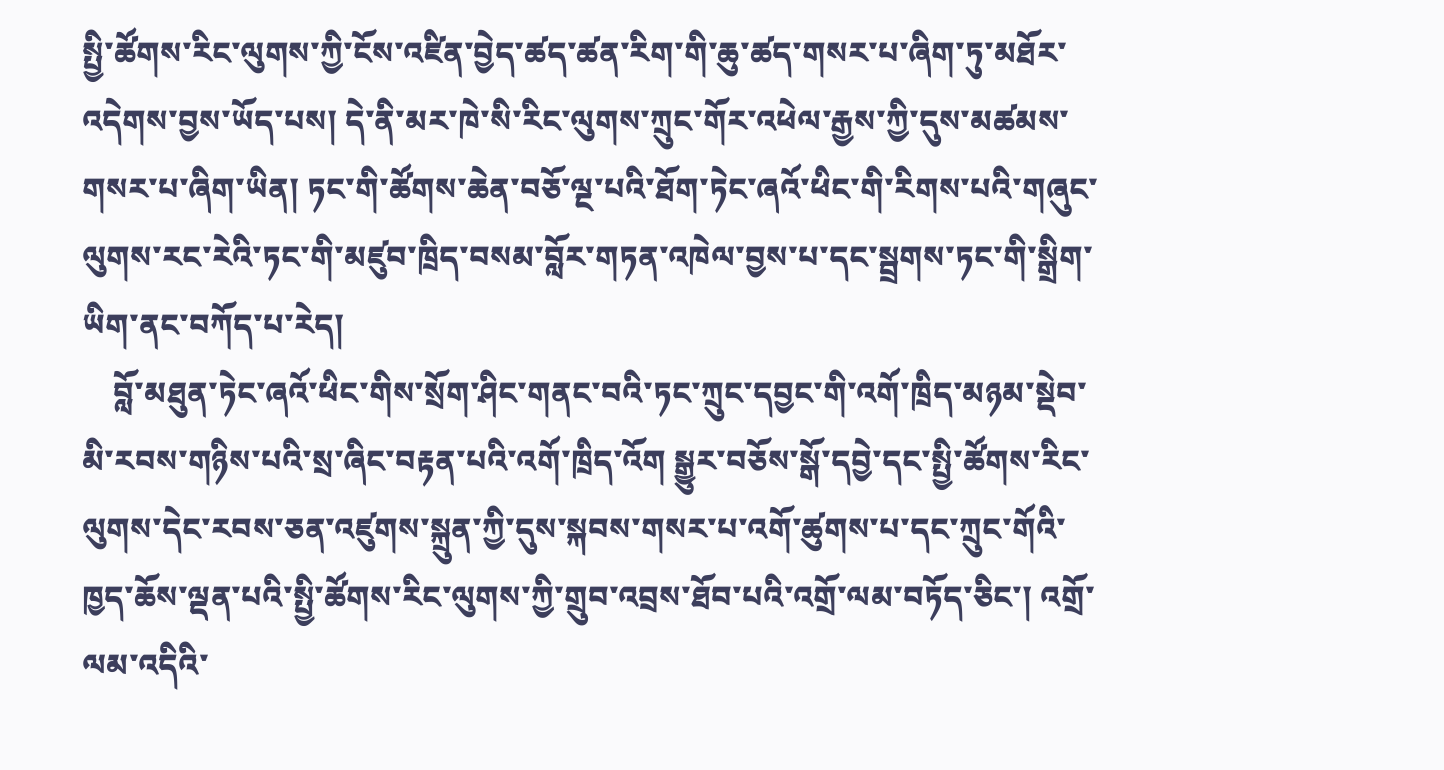སྤྱི་ཚོགས་རིང་ལུགས་ཀྱི་ངོས་འཛིན་བྱེད་ཚད་ཚན་རིག་གི་ཆུ་ཚད་གསར་པ་ཞིག་ཏུ་མཐོར་འདེགས་བྱས་ཡོད་པས། དེ་ནི་མར་ཁེ་སི་རིང་ལུགས་ཀྲུང་གོར་འཕེལ་རྒྱས་ཀྱི་དུས་མཚམས་གསར་པ་ཞིག་ཡིན། ཏང་གི་ཚོགས་ཆེན་བཅོ་ལྔ་པའི་ཐོག་ཏེང་ཞའོ་ཕིང་གི་རིགས་པའི་གཞུང་ལུགས་རང་རེའི་ཏང་གི་མཛུབ་ཁྲིད་བསམ་བློར་གཏན་འཁེལ་བྱས་པ་དང་སྦྲགས་ཏང་གི་སྒྲིག་ཡིག་ནང་བཀོད་པ་རེད།
    བློ་མཐུན་ཏེང་ཞའོ་ཕིང་གིས་སྲོག་ཤིང་གནང་བའི་ཏང་ཀྲུང་དབྱང་གི་འགོ་ཁྲིད་མཉམ་སྡེབ་མི་རབས་གཉིས་པའི་སྲ་ཞིང་བརྟན་པའི་འགོ་ཁྲིད་འོག སྒྱུར་བཅོས་སྒོ་དབྱེ་དང་སྤྱི་ཚོགས་རིང་ལུགས་དེང་རབས་ཅན་འཛུགས་སྐྲུན་ཀྱི་དུས་སྐབས་གསར་པ་འགོ་ཚུགས་པ་དང་ཀྲུང་གོའི་ཁྱད་ཆོས་ལྡན་པའི་སྤྱི་ཚོགས་རིང་ལུགས་ཀྱི་གྲུབ་འབྲས་ཐོབ་པའི་འགྲོ་ལམ་བཏོད་ཅིང་། འགྲོ་ལམ་འདིའི་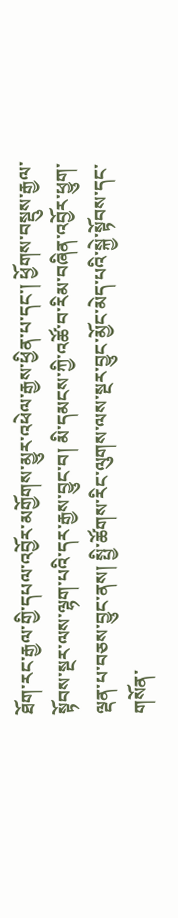ཐོག་རང་རྒྱལ་གྱི་དཔལ་འབྱོར་མགྱོགས་མྱུར་འཕེལ་རྒྱས་ཕྱིན་པ་དང་། ཕྱོགས་བསྡུས་རྒྱལ་སྟོབས་སྔར་ལས་ལྷག་པའི་དར་རྒྱས་བྱུང་བ། མི་དམངས་ཀྱི་འཚོ་བ་རིམ་བཞིན་འབྱོར་ཕྱུག་ལྡན་པ་བཅས་བྱུང་ནས། སྤྱི་ཚོགས་རིང་ལུགས་ལས་སྔར་བྱུང་མྱོང་མེད་པའི་སྐྱེ་སྟོབས་དང་གསོན་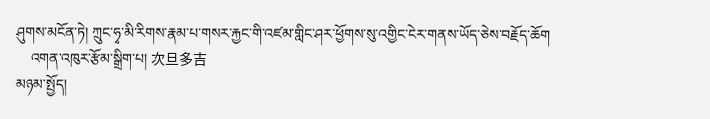ཤུགས་མངོན་ཏེ། ཀྲུང་ཧྭ་མི་རིགས་རྣམ་པ་གསར་རྐྱང་གི་འཛམ་གླིང་ཤར་ཕྱོགས་སུ་འགྱིང་ངེར་གནས་ཡོད་ཅེས་བརྗོད་ཆོག
    འགན་འཁུར་རྩོམ་སྒྲིག་པ། 次旦多吉
མཉམ་སྤྱོད།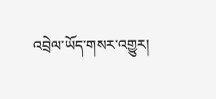འབྲེལ་ཡོད་གསར་འགྱུར།